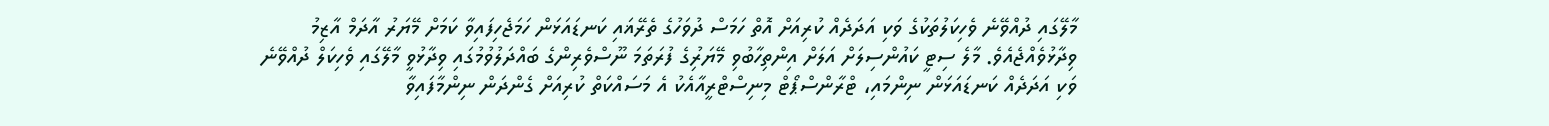މާލޭގައި ދުއްވޭނެ ވެހިކަލުތަކުގެ ވަކި އަދަދެއް ކުރިއަށް އޮތް ހަމަސް ދުވަހުގެ ތެރޭޣައި ކަނޑައަޅަން ހަމަޖެހިފައިވާ ކަމަށް މޭޔަރު އާދަމް އާޒިމު ވިދާޅުވެއްޖެއެވެ. މާލެ ސިޓީ ކައުންސިލަށް އަލަށް އިންތިހާބުވި މޭޔަރިުގެ ފުރަތަމަ ނޫސްވެރިންގެ ބައްދަލުވުމުގައި ވިދާޅުވީ މާލޭގައި ވެހިކަލް ދުއްވޭނެ ވަކި އަދަދެއް ކަނޑައަޅަން ނިންމައި، ޓްރާންސްޕޯޓް މިނިސްޓްރީއާއެކު އެ މަސައްކަތް ކުރިއަށް ގެންދަން ނިންމާފައިވާ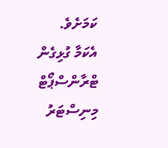ކަމަށެވެ.
އެކަމާ ގުޅިގެން ޓްރާންސްޕޯޓް މިނިސްޓަރު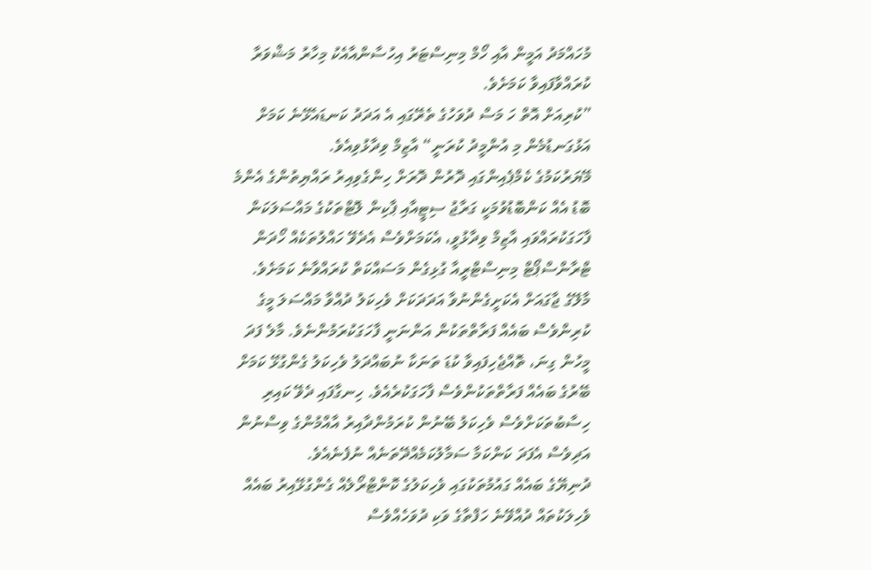މުހައްމަދު އަމީން އާއި ހޯމް މިނިސްޓަރު އިހުސާންއާއެކު މިހާރު މަޝްވަރާ ކުރައްވާފައިވާ ކަމަށެވެ.
”ކުރިއަށް އޮތް ހަ މަސް ދުވަހުގެ ތެރޭގައި އެ އަދަދު ކަނޑައެޅޭނެ ކަމަށް އަޅުގަނޑުމެން މި އުންމީދު ކުރަނީ“ އާޒިމް ވިދާޅުވިއެވެ.
މޭޔަރުކަމުގެ ކެމްޕެއިންގައި ދޮރުން ދޮރަށް ހިންގެވިއިރު ރައްޔިތުންގެ އެންމެ ބޮޑު އެއް ކަންބޮޑުވުމަކީ ގަރާޖު ސިޓީއާއި ޕާކިން ލޮޓްތަކުގެ މައްސަލަކަން ފާހަގަކުރައްވައި އާޒިމް ވިދާޅުވީ، އެކަމަށްވެސް އެދެވޭ ހައްލުތަކެއް ހޯދަން ޓްރާންސްޕޯޓް މިނިސްޓްރީއާ ގުޅިގެން މަސައްކަތް ކުރައްވާނެ ކަމަށެވެ.
މާލޭގެ ޖާގައަށް އެކަށީގެންނުވާ އަދަދަކަށް ވެހިކަލު ދުއްވާ މައްސަލަ މީގެ ކުރިންވެސް ބައެއް ފަރާތްތަކުން އަންނަނީ ފާހަގަކުރަމުންނެވެ. މާލެ ފަދަ މީހުން ގިނަ، ތޮއްޖެހިފައިވާ ކުޑަ ތަނަކާ ނުބައްދަލު ވެހިކަލު ގެންގުޅޭ ކަމަށް ބޭރުގެ ބައެއް ފަރާތްތަކުންވެސް ފާހަގަކުރެއެވެ. ހިނގާފައި ދެވޭ ކައިރި ހިސާބުތަކަށްވެސް ވެހިކަލު ބޭނުން ކުރަމުންދާއިރު އާއްމުންގެ ވިސްނުން އަދިވެސް އެފަދަ ކަންކަމާ ސަމާލުކަމެއްދޭތަނެއް ނުފެނެއެވެ.
ދުނިޔޭގެ ބައެއް ގައުމުތަކުގައި ވެހިކަލުގެ ކޮންޓްރޯލެއް ގެންގުޅޭއިރު ބައެއް ވެހިލަކުތައް ދުއްވޭނެ ހަފްތާގެ ވަކި ދުވަހެއްވެސް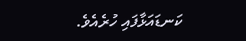ކަނޑައަޅާފައި ހުރެއެވެ.